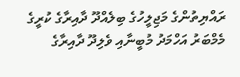ރައްޔިތުންގެ މަޖިލީހުގެ ބިލެއްދޫ ދާއިރާގެ ކުރީގެ މެމްބަރު އަހްމަދު މުބީނާއި ވެލިދޫ ދާއިރާގެ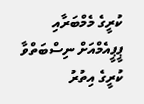ކުރީގެ މެމްބަރާއި ޕީޕީއެމްއަށް ނިސްބަތްވާ ކުރީގެ އިތުރު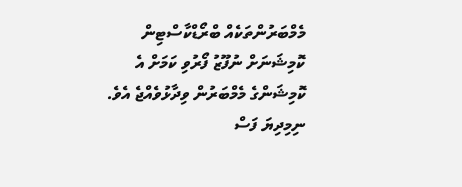މެމްބަރުންތަކެއް ބްރޯޑްކާސްޓިން ކޮމިޝަނަށް ނުފޫޒު ފޯރުވި ކަމަށް އެ ކޮމިޝަންގެ މެމްބަރުން ވިދާޅުވެއްޖެ އެވެ.
ނިމިދިޔަ ފަސް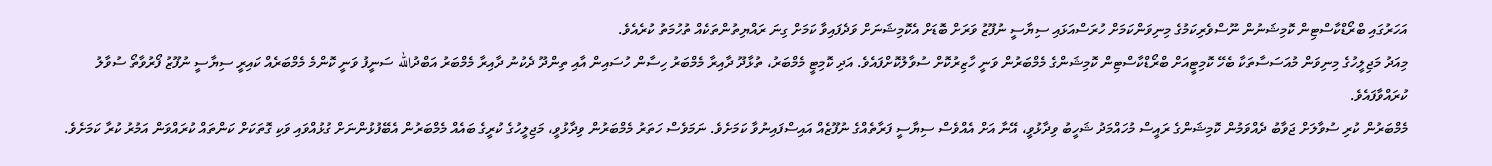އަހަރުގައި ބްރޯޑްކާސްޓިން ކޮމިޝަނުން ނޫސްވެރިކަމުގެ މިނިވަންކަމަށް ހުރަސްއަޅައި ސިޔާސީ ނުފޫޒު ވަރަށް ބޮޑަށް އެކޮމިޝަނަށް ވަދެފައިވާ ކަމަށް ގިނަ ރައްޔިތުންތަކެއް ތުހުމަތު ކުރެއެވެ.
މިއަދު މަޖިލީހުގެ މިނިވަން މުއަސަސާތަކާ ބެހޭ ކޮމިޓީއަށް ބްރޯޑްކާސްޓިން ކޮމިޝަންގެ މެމްބަރުން ވަނީ ހާޒިރުކޮށް ސުވާލުކޮށްފައެވެ. އަދި ކޮމިޓީ މެމްބަރު، ތުޅާދޫ ދާއިރާ މެމްބަރު ހިސާން ހުސައިން އާއި ތިންދޫ ދެކުނު ދާއިރާ މެމްބަރު އަބްދުالله ސަނީފު ވަނީ ކޮންމެ މެމްބަރެއް ކައިރީ ސިޔާސީ ނުފޫޒު ފޯރުވާތޯ ސުވާލު ކުރައްވާފައެވެ.
މެމްބަރުން ކުރި ސުވާލަށް ޖަވާބު ދެއްވަމުން ކޮމިޝަންގެ ރައީސް މުހައްމަދު ޝަހީބު ވިދާޅުވީ، އޭނާ އަށް އެއްވެސް ސިޔާސީ ފަރާތެއްގެ ނުފޫޒެއް އައިސްފައިނުވާ ކަމަށެވެ. ނަމަވެސް ހަތަރު މެމްބަރުން ވިދާޅުވީ، މަޖިލީހުގެ ކުރީގެ ބައެއް މެމްބަރުން އެބޭފުޅުންނަށް ގުޅުއްވައި ވަކި ގޮތަކަށް ކަންތައް ކުރައްވަން އަމުރު ކުރާ ކަމަށެވެ.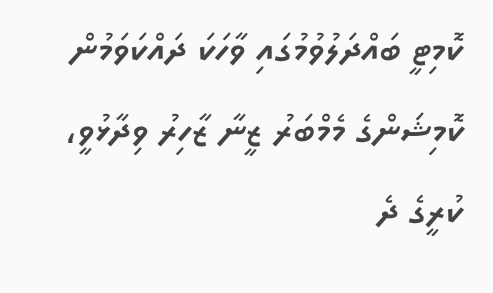ކޮމިޓީ ބައްދަލުވުމުގައި ވާހަކަ ދައްކަވަމުން ކޮމިޝަންގެ މެމްބަރު ޒީނާ ޒާހިރު ވިދާޅުވީ، ކުރީގެ ދެ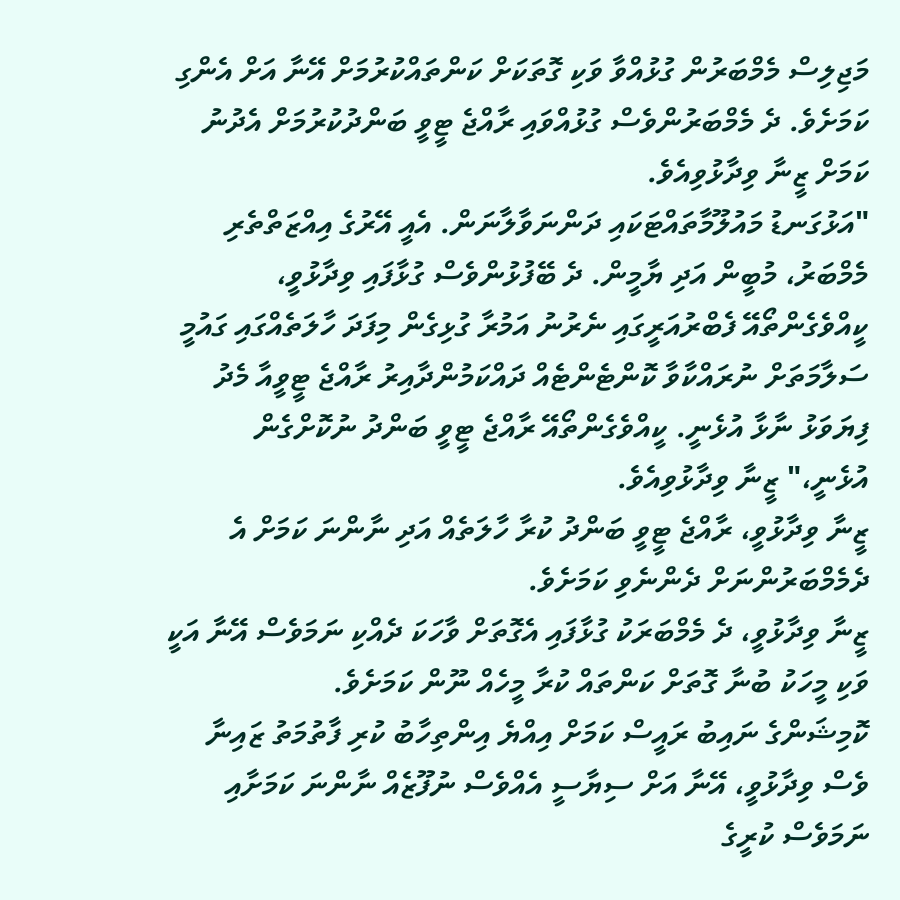މަޖިލިސް މެމްބަރުން ގުޅުއްވާ ވަކި ގޮތަކަށް ކަންތައްކުރުމަށް އޭނާ އަށް އެންގި ކަމަށެވެ. ދެ މެމްބަރުންވެސް ގުޅުއްވައި ރާއްޖެ ޓީވީ ބަންދުކުރުމަށް އެދުނު ކަމަށް ޒީނާ ވިދާޅުވިއެވެ.
"އަޅުގަނޑު މައުލޫމާތައްޓަކައި ދަންނަވާލާނަން. އެއީ އޭރުގެ އިއްޒަތްތެރި މެމްބަރު، މުބީން އަދި ޔާމީން. ދެ ބޭފުޅުންވެސް ގުޅާފައި ވިދާޅުވީ، ކީއްވެގެންތޯއޭ ފެބްރުއަރީގައި ނެރުނު އަމުރާ ގުޅިގެން މިފަދަ ހާލަތެއްގައި ގައުމީ ސަލާމަތަށް ނުރައްކާވާ ކޮންޓެންޓެއް ދައްކަމުންދާއިރު ރާއްޖެ ޓީވީއާ މެދު ފިޔަވަޅު ނާޅާ އުޅެނީ. ކީއްވެގެންތޯއޭ ރާއްޖެ ޓީވީ ބަންދު ނުކޮށްގެން އުޅެނީ،" ޒީނާ ވިދާޅުވިއެވެ.
ޒީނާ ވިދާޅުވީ، ރާއްޖެ ޓީވީ ބަންދު ކުރާ ހާލަތެއް އަދި ނާންނަ ކަމަށް އެ ދެމެމްބަރުންނަށް ދެންނެވި ކަމަށެވެ.
ޒީނާ ވިދާޅުވީ، ދެ މެމްބަރަކު ގުޅާފައި އެގޮތަށް ވާހަކަ ދެއްކި ނަމަވެސް އޭނާ އަކީ ވަކި މީހަކު ބުނާ ގޮތަށް ކަންތައް ކުރާ މީހެއް ނޫން ކަމަށެވެ.
ކޮމިޝަންގެ ނައިބު ރައީސް ކަމަށް އިއްޔެ އިންތިހާބު ކުރި ފާތުމަތު ޒައިނާ ވެސް ވިދާޅުވީ، އޭނާ އަށް ސިޔާސީ އެއްވެސް ނުފޫޒެއް ނާންނަ ކަމަށާއި ނަމަވެސް ކުރީގެ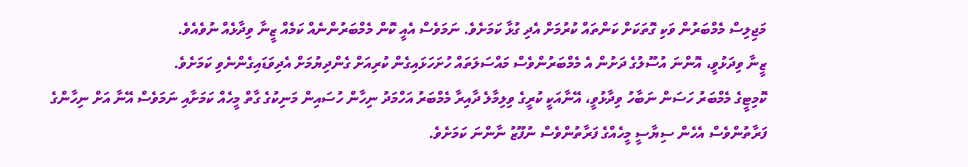މަޖިލިސް މެމްބަރުން ވަކި ގޮތަކަށް ކަންތައް ކުރުމަށް އެދި ގުޅާ ކަމަށެވެ. ނަމަވެސް އެއީ ކޮން މެމްބަރުންނެއް ކަމެއް ޒީނާ ވިދާޅެއް ނުވެއެވެ.
ޒީނާ ވިދަޅުވީ، އޮންނަ އުސޫލުގެ ދަށުން އެ މެމްބަރުންވެސް މައްސަލަތައް ހުށަހަޅައިގެން ކުރިއަށް ގެންދިޔުމަށް އެދިވަޑައިގެންނެވި ކަމަށެވެ.
ކޮމިޓީގެ މެމްބަރު ހަސަން ނަބާހު ވިދާޅުވީ، އޭނާއަކީ ކުރީގެ ވިލިމާލެ ދާއިރާ މެމްބަރު އަހްމަދު ނިހާން ހުސައިން މަނިކުގެ ގާތް މީހެއް ކަމަށާއި ނަމަވެސް އޭނާ އަށް ނިހާންގެ ފަރާތުންވެސް އެހެން ސިޔާސީ މީހެއްގެ ފަރާތުންވެސް ނުފޫޒު ނާންނަ ކަމަށެވެ.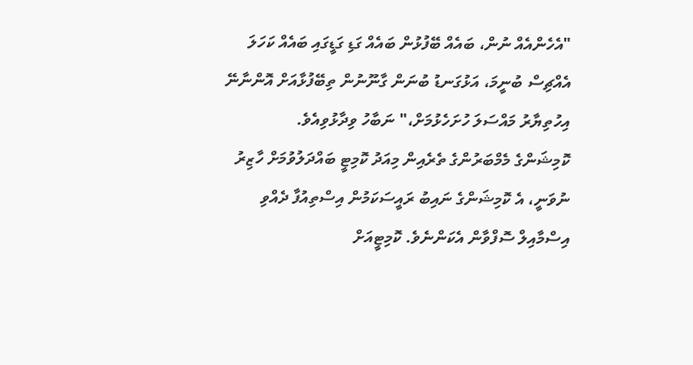"އެހެންއެއް ނުން، ބައެއް ބޭފުޅުން ބައެއް ގަޑި ގަޑީގައި ބައެއް ކަހަލަ އެއްޗިސް ބުނީމަ، އަޅުގަނޑު ބުނަން ގާނޫނުން ތިބޭފުޅާއަށް އޮންނާނޭ އިހުތިޔާރު މައްސަލަ ހުށަހެޅުމަށް،" ނަބާހު ވިދާޅުވިއެވެ.
ކޮމިޝަންގެ މެމްބަރުންގެ ތެރެއިން މިއަދު ކޮމިޓީ ބައްދަލުވުމަށް ހާޒިރު ނުވަނީ، އެ ކޮމިޝަންގެ ނައިބު ރައީސަކަމުން އިސްތިއުފާ ދެއްވި އިސްމާއިލް ސޮފްވާން އެކަންނެވެ. ކޮމިޓީއަށް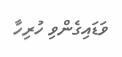ވަޑައިގެންވި ހުރިހާ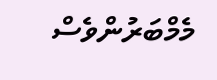މެމްބަރުންވެސް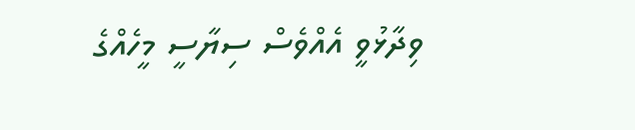ވިދާޅުވީ އެއްވެސް ސިޔާސީ މީހެއްގެ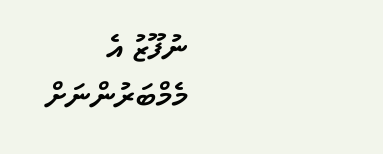ނުފޫޒު އެ މެމްބަރުންނަށް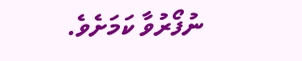ނުފޯރުވާ ކަމަށެވެ.